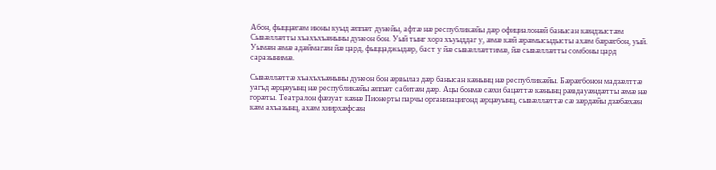Абон, фыццæгæм июны куыд æппæт дунейы, афтæ нæ республикæйы дæр официалонæй банысан кæндзыстæм Сывæллæтты хъахъхъæныны дунеон бон. Уый тынг хорз хъуыддаг у, æмæ кæй æрæмысыдысты ахæм бæрæгбон, уый. Уымæн æмæ адæймагæн йæ цард, фыццаджыдæр, баст у йæ сывæллæттимæ, йæ сывæллæтты сомбоны цард саразынимæ.

Сывæллæттæ хъахъхъæныны дунеон бон æрвылаз дæр банысан кæнынц нæ республикæйы. Бæрæгбонон мадзæлттæ уагъд æрцæуынц нæ республикæйы æппæт сабитæн дæр. Ацы бонмæ сæхи бацæттæ кæнынц рæвдауæндæтты æмæ нæ горæты. Театралон фæзуат кæнæ Пионерты парчы организацигонд æрцæуынц, сывæллæттæ сæ зæрдæйы дзæбæхæн кæм ахъазынц, ахæм хиирхæфсæн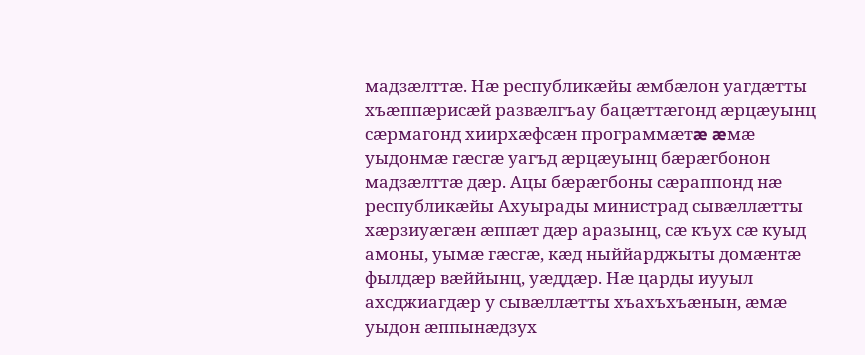мадзæлттæ. Нæ республикæйы æмбæлон уагдæтты хъæппæрисæй развæлгъау бацæттæгонд æрцæуынц сæрмагонд хиирхæфсæн программæтæ æмæ уыдонмæ гæсгæ уагъд æрцæуынц бæрæгбонон мадзæлттæ дæр. Ацы бæрæгбоны сæраппонд нæ республикæйы Ахуырады министрад сывæллæтты хæрзиуæгæн æппæт дæр аразынц, сæ къух сæ куыд амоны, уымæ гæсгæ, кæд ныййарджыты домæнтæ фылдæр вæййынц, уæддæр. Нæ царды иууыл ахсджиагдæр у сывæллæтты хъахъхъæнын, æмæ уыдон æппынæдзух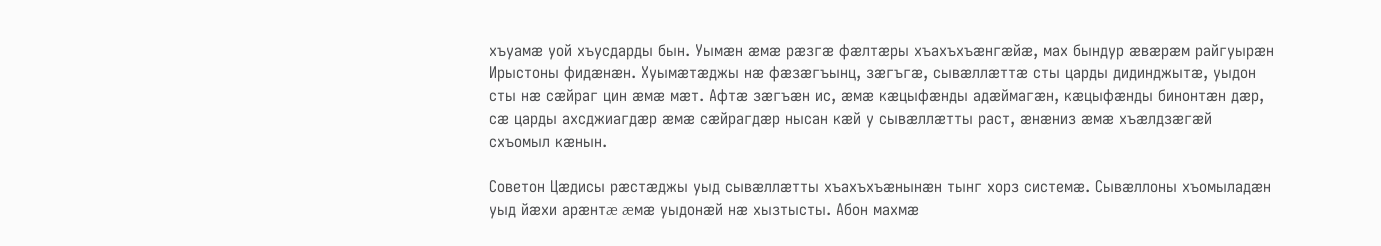хъуамæ уой хъусдарды бын. Уымæн æмæ рæзгæ фæлтæры хъахъхъæнгæйæ, мах бындур æвæрæм райгуырæн Ирыстоны фидæнæн. Хуымæтæджы нæ фæзæгъынц, зæгъгæ, сывæллæттæ сты царды дидинджытæ, уыдон сты нæ сæйраг цин æмæ мæт. Афтæ зæгъæн ис, æмæ кæцыфæнды адæймагæн, кæцыфæнды бинонтæн дæр, сæ царды ахсджиагдæр æмæ сæйрагдæр нысан кæй у сывæллæтты раст, æнæниз æмæ хъæлдзæгæй схъомыл кæнын.

Советон Цæдисы рæстæджы уыд сывæллæтты хъахъхъæнынæн тынг хорз системæ. Сывæллоны хъомыладæн уыд йæхи арæнтæ æмæ уыдонæй нæ хызтысты. Абон махмæ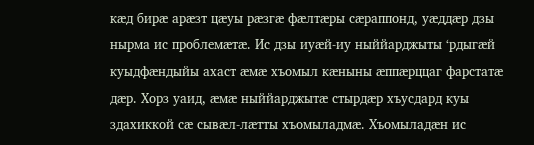кæд бирæ арæзт цæуы рæзгæ фæлтæры сæраппонд, уæддæр дзы нырма ис проблемæтæ. Ис дзы иуæй-иу ныййарджыты ʻрдыгæй куыдфæндыйы ахаст æмæ хъомыл кæныны æппæрццаг фарстатæ дæр. Хорз уаид, æмæ ныййарджытæ стырдæр хъусдард куы здахиккой сæ сывæл-лæтты хъомыладмæ. Хъомыладæн ис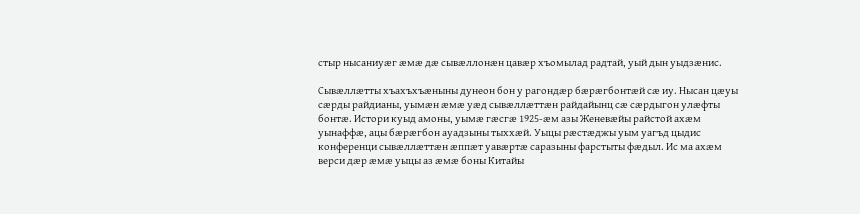стыр нысаниуæг æмæ дæ сывæллонæн цавæр хъомылад радтай, уый дын уыдзæнис.

Сывæллæтты хъахъхъæныны дунеон бон у рагондæр бæрæгбонтæй сæ иу. Нысан цæуы сæрды райдианы, уымæн æмæ уæд сывæллæттæн райдайынц сæ сæрдыгон улæфты бонтæ. Истори куыд амоны, уымæ гæсгæ 1925-æм азы Женевæйы райстой ахæм уынаффæ, ацы бæрæгбон ауадзыны тыххæй. Уыцы рæстæджы уым уагъд цыдис конференци сывæллæттæн æппæт уавæртæ саразыны фарстыты фæдыл. Ис ма ахæм верси дæр æмæ уыцы аз æмæ боны Китайы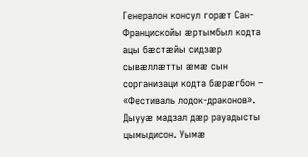Генералон консул горæт Сан-Францискойы æртымбыл кодта ацы бæстæйы сидзæр сывæллæтты æмæ сын сорганизаци кодта бæрæгбон – «Фестиваль лодок-драконов». Дыууæ мадзал дæр рауадысты цымыдисон. Уымæ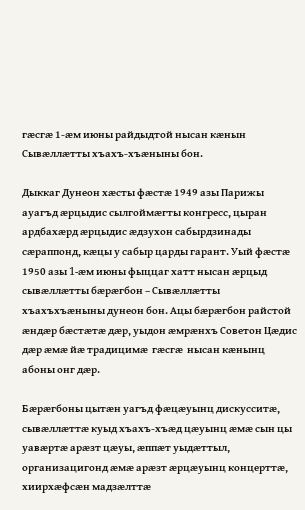гæсгæ 1-æм июны райдыдтой нысан кæнын Сывæллæтты хъахъ-хъæныны бон.

Дыккаг Дунеон хæсты фæстæ 1949 азы Парижы ауагъд æрцыдис сылгоймæгты конгресс, цыран ардбахæрд æрцыдис æдзухон сабырдзинады сæраппонд, кæцы у сабыр царды гарант. Уый фæстæ 1950 азы 1-æм июны фыццаг хатт нысан æрцыд сывæллæтты бæрæгбон – Сывæллæтты хъахъхъæныны дунеон бон. Ацы бæрæгбон райстой æндæр бæстæтæ дæр, уыдон æмрæнхъ Советон Цæдис дæр æмæ йæ традицимæ  гæсгæ  нысан кæнынц абоны онг дæр.

Бæрæгбоны цытæн уагъд фæцæуынц дискусситæ, сывæллæттæ куыд хъахъ-хъæд цæуынц æмæ сын цы уавæртæ арæзт цæуы, æппæт уыдæттыл, организацигонд æмæ арæзт æрцæуынц концерттæ, хиирхæфсæн мадзæлттæ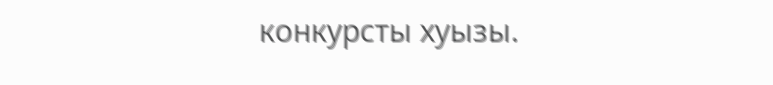конкурсты хуызы.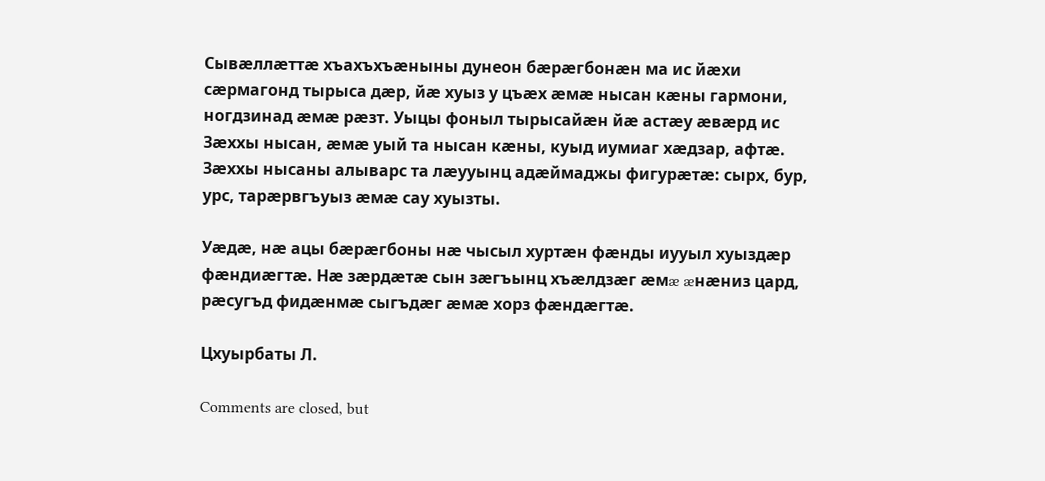Сывæллæттæ хъахъхъæныны дунеон бæрæгбонæн ма ис йæхи сæрмагонд тырыса дæр, йæ хуыз у цъæх æмæ нысан кæны гармони, ногдзинад æмæ рæзт. Уыцы фоныл тырысайæн йæ астæу æвæрд ис Зæххы нысан, æмæ уый та нысан кæны, куыд иумиаг хæдзар, афтæ. Зæххы нысаны алыварс та лæууынц адæймаджы фигурæтæ: сырх, бур, урс, тарæрвгъуыз æмæ сау хуызты.

Уæдæ, нæ ацы бæрæгбоны нæ чысыл хуртæн фæнды иууыл хуыздæр фæндиæгтæ. Нæ зæрдæтæ сын зæгъынц хъæлдзæг æмæ æнæниз цард, рæсугъд фидæнмæ сыгъдæг æмæ хорз фæндæгтæ.

Цхуырбаты Л.

Comments are closed, but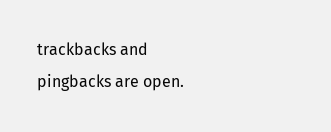trackbacks and pingbacks are open.